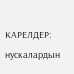КАРЕЛДЕР: нускалардын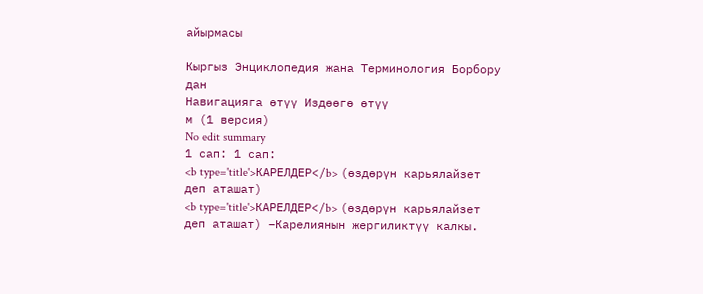айырмасы

Кыргыз Энциклопедия жана Терминология Борбору дан
Навигацияга өтүү Издөөгө өтүү
м (1 версия)
No edit summary
1 сап: 1 сап:
<b type='title'>КАРЕЛДЕР</b> (өздөрүн карьялайзет деп аташат)
<b type='title'>КАРЕЛДЕР</b> (өздөрүн карьялайзет деп аташат) –Карелиянын жергиликтүү калкы.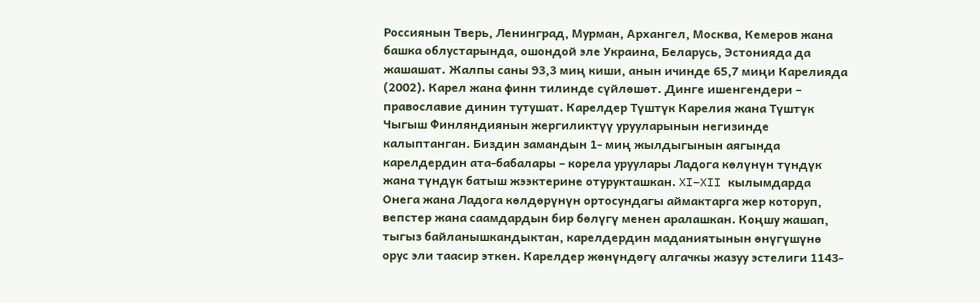Россиянын Тверь, Ленинград, Мурман, Архангел, Москва, Кемеров жана башка облустарында, ошондой эле Украина, Беларусь, Эстонияда да жашашат. Жалпы саны 93,3 миң киши, анын ичинде 65,7 миңи Карелияда (2002). Карел жана финн тилинде сүйлөшөт. Динге ишенгендери – православие динин тутушат. Карелдер Түштүк Карелия жана Түштүк Чыгыш Финляндиянын жергиликтүү урууларынын негизинде калыптанган. Биздин замандын 1- миң жылдыгынын аягында карелдердин ата-бабалары – корела уруулары Ладога көлүнүн түндүк жана түндүк батыш жээктерине отурукташкан. XI–XII кылымдарда Онега жана Ладога көлдөрүнүн ортосундагы аймактарга жер которуп, вепстер жана саамдардын бир бөлүгү менен аралашкан. Коңшу жашап, тыгыз байланышкандыктан, карелдердин маданиятынын өнүгүшүнө орус эли таасир эткен. Карелдер жөнүндөгү алгачкы жазуу эстелиги 1143-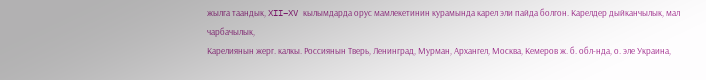жылга таандык, XII–XV кылымдарда орус мамлекетинин курамында карел эли пайда болгон. Карелдер дыйканчылык, мал чарбачылык,
Карелиянын жерг. калкы. Россиянын Тверь, Ленинград, Мурман, Архангел, Москва, Кемеров ж. б. обл-нда, о. эле Украина,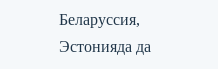Беларуссия, Эстонияда да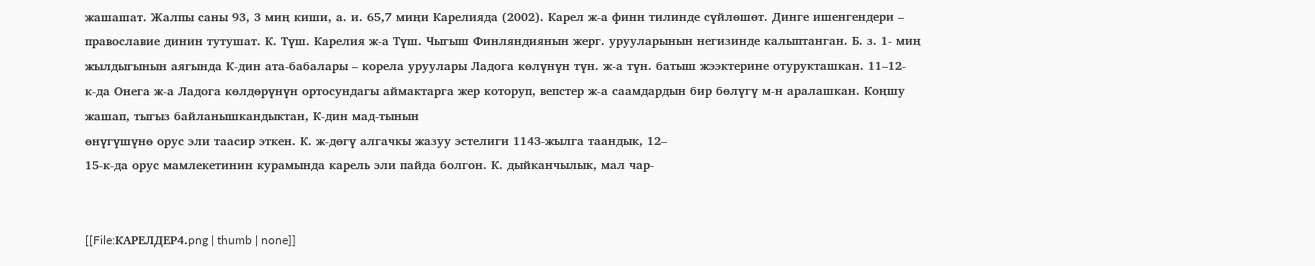жашашат. Жалпы саны 93, 3 миң киши, а. и. 65,7 миңи Карелияда (2002). Карел ж-а финн тилинде сүйлөшөт. Динге ишенгендери – православие динин тутушат. К. Түш. Карелия ж-а Түш. Чыгыш Финляндиянын жерг. урууларынын негизинде калыптанган. Б. з. 1- миң жылдыгынын аягында К-дин ата-бабалары – корела уруулары Ладога көлүнүн түн. ж-а түн. батыш жээктерине отурукташкан. 11–12-
к-да Онега ж-а Ладога көлдөрүнүн ортосундагы аймактарга жер которуп, вепстер ж-а саамдардын бир бөлүгү м-н аралашкан. Коңшу жашап, тыгыз байланышкандыктан, К-дин мад-тынын
өнүгүшүнө орус эли таасир эткен. К. ж-дөгү алгачкы жазуу эстелиги 1143-жылга таандык, 12–
15-к-да орус мамлекетинин курамында карель эли пайда болгон. К. дыйканчылык, мал чар-


[[File:КАРЕЛДЕР4.png | thumb | none]]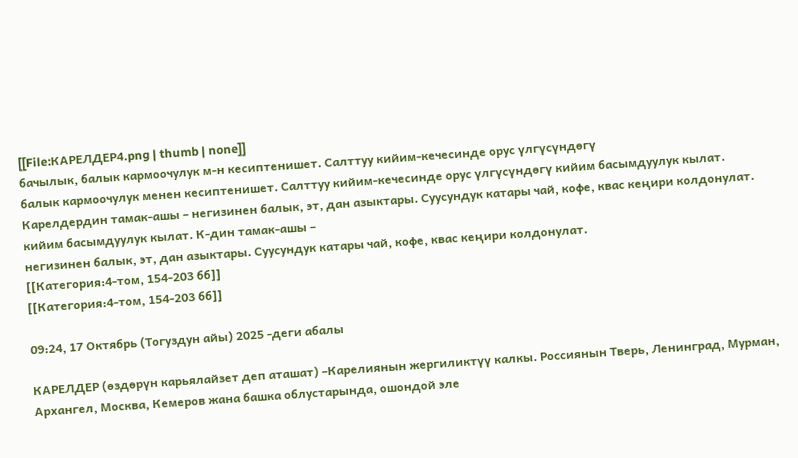[[File:КАРЕЛДЕР4.png | thumb | none]]
бачылык, балык кармоочулук м-н кесиптенишет. Салттуу кийим-кечесинде орус үлгүсүндөгү
балык кармоочулук менен кесиптенишет. Салттуу кийим-кечесинде орус үлгүсүндөгү кийим басымдуулук кылат. Карелдердин тамак-ашы – негизинен балык, эт, дан азыктары. Суусундук катары чай, кофе, квас кеңири колдонулат.
кийим басымдуулук кылат. К-дин тамак-ашы –
негизинен балык, эт, дан азыктары. Суусундук катары чай, кофе, квас кеңири колдонулат.
[[Категория:4-том, 154-203 бб]]
[[Категория:4-том, 154-203 бб]]

09:24, 17 Октябрь (Тогуздун айы) 2025 -деги абалы

КАРЕЛДЕР (өздөрүн карьялайзет деп аташат) –Карелиянын жергиликтүү калкы. Россиянын Тверь, Ленинград, Мурман, Архангел, Москва, Кемеров жана башка облустарында, ошондой эле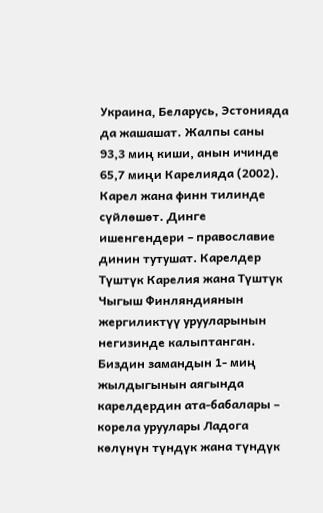Украина, Беларусь, Эстонияда да жашашат. Жалпы саны 93,3 миң киши, анын ичинде 65,7 миңи Карелияда (2002). Карел жана финн тилинде сүйлөшөт. Динге ишенгендери – православие динин тутушат. Карелдер Түштүк Карелия жана Түштүк Чыгыш Финляндиянын жергиликтүү урууларынын негизинде калыптанган. Биздин замандын 1- миң жылдыгынын аягында карелдердин ата-бабалары – корела уруулары Ладога көлүнүн түндүк жана түндүк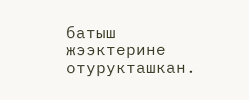батыш жээктерине отурукташкан.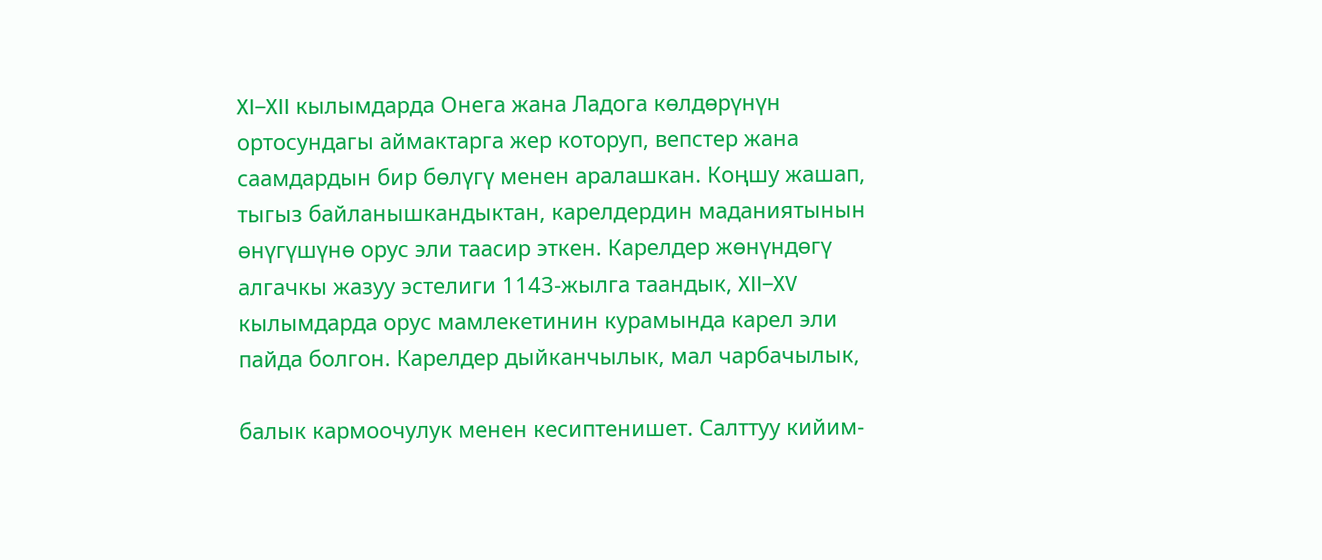XI–XII кылымдарда Онега жана Ладога көлдөрүнүн ортосундагы аймактарга жер которуп, вепстер жана саамдардын бир бөлүгү менен аралашкан. Коңшу жашап, тыгыз байланышкандыктан, карелдердин маданиятынын өнүгүшүнө орус эли таасир эткен. Карелдер жөнүндөгү алгачкы жазуу эстелиги 1143-жылга таандык, XII–XV кылымдарда орус мамлекетинин курамында карел эли пайда болгон. Карелдер дыйканчылык, мал чарбачылык,

балык кармоочулук менен кесиптенишет. Салттуу кийим-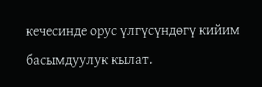кечесинде орус үлгүсүндөгү кийим басымдуулук кылат.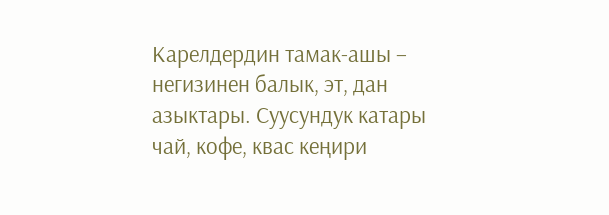Карелдердин тамак-ашы – негизинен балык, эт, дан азыктары. Суусундук катары чай, кофе, квас кеңири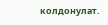колдонулат.